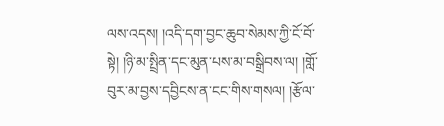ལས་འདས། །འདི་དག་བྱང་ཆུབ་སེམས་ཀྱི་ངོ་བོ་སྟེ། །ཉི་མ་སྤྲིན་དང་མུན་པས་མ་བསྒྲིབས་ལ། །གློ་བུར་མ་བྱས་དབྱིངས་ན་ངང་གིས་གསལ། །རྩོལ་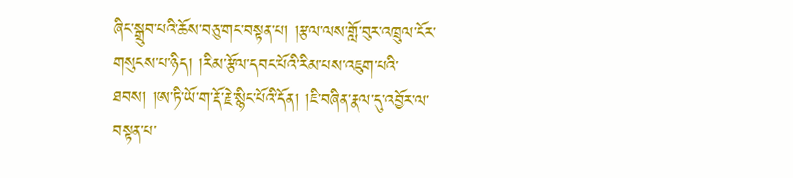ཞིང་སྒྲུབ་པའི་ཆོས་བཅུ་གང་བསྟན་པ། །རྩལ་ལས་གློ་བུར་འཁྲུལ་ངོར་གསུངས་པ་ཉིད། །རིམ་རྩོལ་དབང་པོའི་རིམ་པས་འཇུག་པའི་ཐབས། །ཨ་ཏི་ཡོ་ག་རྡོ་རྗེ་སྙིང་པོའི་དོན། །ཇི་བཞིན་རྣལ་དུ་འབྱོར་ལ་བསྟན་པ་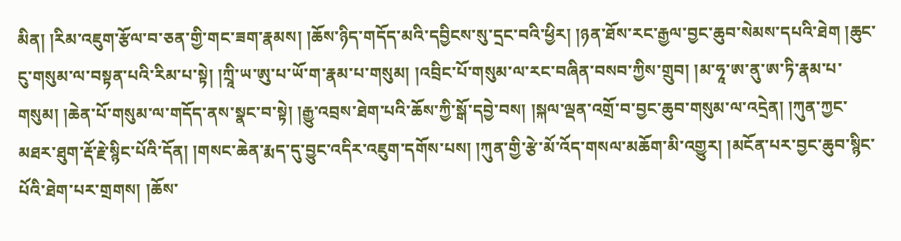མིན། །རིམ་འཇུག་རྩོལ་བ་ཅན་གྱི་གང་ཟག་རྣམས། །ཆོས་ཉིད་གདོད་མའི་དབྱིངས་སུ་དྲང་བའི་ཕྱིར། །ཉན་ཐོས་རང་རྒྱལ་བྱང་ཆུབ་སེམས་དཔའི་ཐེག །ཆུང་ངུ་གསུམ་ལ་བསྟན་པའི་རིམ་པ་སྟེ། །ཀྲཱི་ཡ་ཨུ་པ་ཡོ་ག་རྣམ་པ་གསུམ། །འབྲིང་པོ་གསུམ་ལ་རང་བཞིན་བསབ་ཀྱིས་གྲུབ། །མ་ཧཱ་ཨ་ནུ་ཨ་ཏི་རྣམ་པ་གསུམ། །ཆེན་པོ་གསུམ་ལ་གདོད་ནས་སྣང་བ་སྟེ། །རྒྱུ་འབྲས་ཐེག་པའི་ཆོས་ཀྱི་སྒོ་དབྱེ་བས། །སྐལ་ལྡན་འགྲོ་བ་བྱང་ཆུབ་གསུམ་ལ་འདྲེན། །ཀུན་ཀྱང་མཐར་ཐུག་རྡོ་རྗེ་སྙིང་པོའི་དོན། །གསང་ཆེན་རྨད་དུ་བྱུང་འདིར་འཇུག་དགོས་པས། །ཀུན་གྱི་རྩེ་མོ་འོད་གསལ་མཆོག་མི་འགྱུར། །མངོན་པར་བྱང་ཆུབ་སྙིང་པོའི་ཐེག་པར་གྲགས། །ཆོས་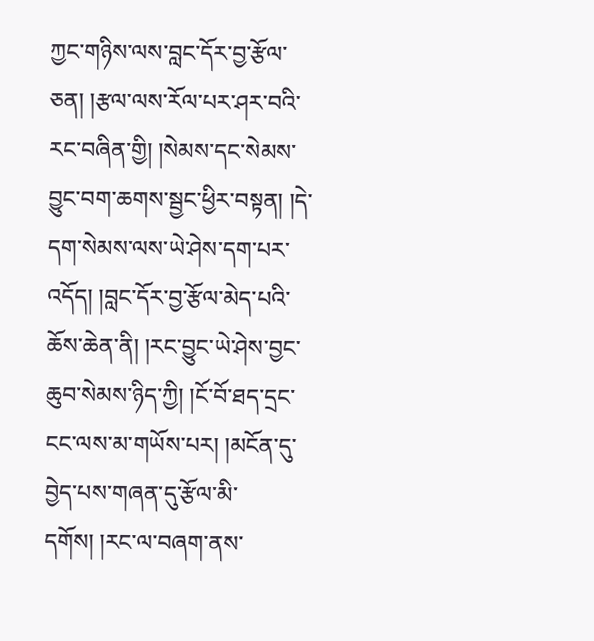ཀྱང་གཉིས་ལས་བླང་དོར་བྱ་རྩོལ་ཅན། །རྩལ་ལས་རོལ་པར་ཤར་བའི་རང་བཞིན་གྱི། །སེམས་དང་སེམས་བྱུང་བག་ཆགས་སྦྱང་ཕྱིར་བསྟན། །དེ་དག་སེམས་ལས་ཡེ་ཤེས་དག་པར་འདོད། །བླང་དོར་བྱ་རྩོལ་མེད་པའི་ཆོས་ཆེན་ནི། །རང་བྱུང་ཡེ་ཤེས་བྱང་ཆུབ་སེམས་ཉིད་ཀྱི། །ངོ་བོ་ཐད་དྲང་ངང་ལས་མ་གཡོས་པར། །མངོན་དུ་བྱེད་པས་གཞན་དུ་རྩོལ་མི་དགོས། །རང་ལ་བཞག་ནས་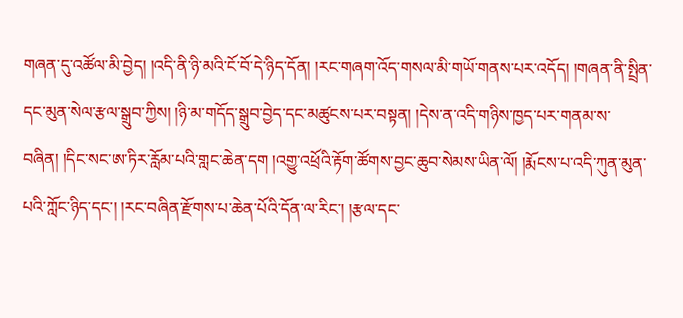གཞན་དུ་འཚོལ་མི་བྱེད། །འདི་ནི་ཉི་མའི་ངོ་བོ་དེ་ཉིད་དོན། །རང་གཞག་འོད་གསལ་མི་གཡོ་གནས་པར་འདོད། །གཞན་ནི་སྤྲིན་དང་མུན་སེལ་རྩལ་སྒྲུབ་ཀྱིས། །ཉི་མ་གདོད་སྒྲུབ་བྱེད་དང་མཚུངས་པར་བསྟན། །དེས་ན་འདི་གཉིས་ཁྱད་པར་གནམ་ས་བཞིན། །དིང་སང་ཨ་ཏིར་རློམ་པའི་གླང་ཆེན་དག །འགྱུ་འཕྲོའི་རྟོག་ཚོགས་བྱང་ཆུབ་སེམས་ཡིན་ལོ། །རྨོངས་པ་འདི་ཀུན་མུན་པའི་ཀློང་ཉིད་དང་། །རང་བཞིན་རྫོགས་པ་ཆེན་པོའི་དོན་ལ་རིང་། །རྩལ་དང་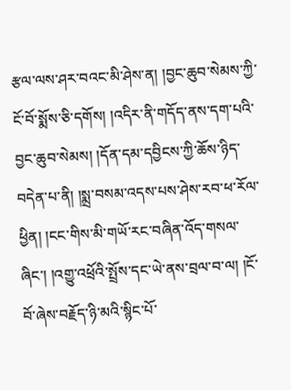རྩལ་ལས་ཤར་བའང་མི་ཤེས་ན། །བྱང་ཆུབ་སེམས་ཀྱི་ངོ་བོ་སྨོས་ཅི་དགོས། །འདིར་ནི་གདོད་ནས་དག་པའི་བྱང་ཆུབ་སེམས། །དོན་དམ་དབྱིངས་ཀྱི་ཆོས་ཉིད་བདེན་པ་ནི། །སྨྲ་བསམ་འདས་པས་ཤེས་རབ་ཕ་རོལ་ཕྱིན། །ངང་གིས་མི་གཡོ་རང་བཞིན་འོད་གསལ་ཞིང་། །འགྱུ་འཕྲོའི་སྤྲོས་དང་ཡེ་ནས་བྲལ་བ་ལ། །ངོ་བོ་ཞེས་བརྗོད་ཉི་མའི་སྙིང་པོ་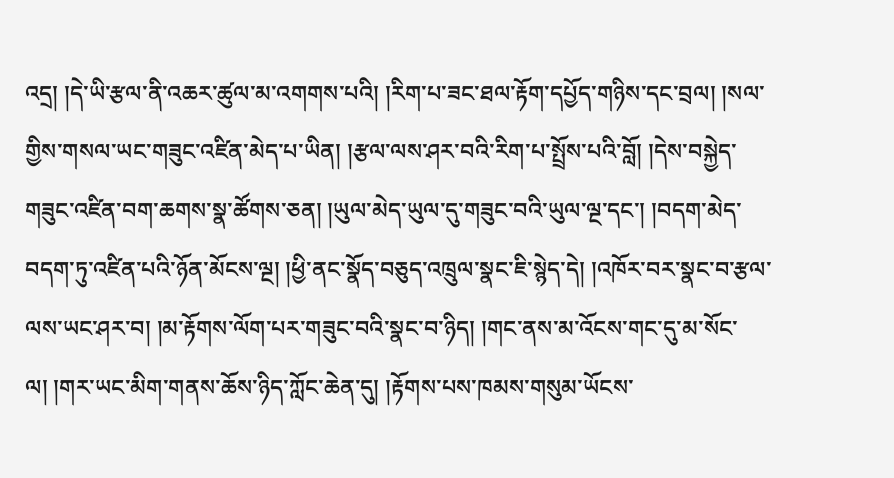འདྲ། །དེ་ཡི་རྩལ་ནི་འཆར་ཚུལ་མ་འགགས་པའི། །རིག་པ་ཟང་ཐལ་རྟོག་དཔྱོད་གཉིས་དང་བྲལ། །སལ་གྱིས་གསལ་ཡང་གཟུང་འཛིན་མེད་པ་ཡིན། །རྩལ་ལས་ཤར་བའི་རིག་པ་སྤྲོས་པའི་བློ། །དེས་བསྐྱེད་གཟུང་འཛིན་བག་ཆགས་སྣ་ཚོགས་ཅན། །ཡུལ་མེད་ཡུལ་དུ་གཟུང་བའི་ཡུལ་ལྔ་དང་། །བདག་མེད་བདག་ཏུ་འཛིན་པའི་ཉོན་མོངས་ལྔ། །ཕྱི་ནང་སྣོད་བཅུད་འཁྲུལ་སྣང་ཇི་སྙེད་དེ། །འཁོར་བར་སྣང་བ་རྩལ་ལས་ཡང་ཤར་བ། །མ་རྟོགས་ལོག་པར་གཟུང་བའི་སྣང་བ་ཉིད། །གང་ནས་མ་འོངས་གང་དུ་མ་སོང་ལ། །གར་ཡང་མིག་གནས་ཆོས་ཉིད་ཀློང་ཆེན་དུ། །རྟོགས་པས་ཁམས་གསུམ་ཡོངས་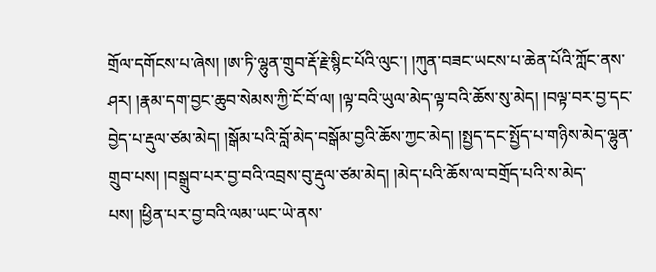གྲོལ་དགོངས་པ་ཞེས། །ཨ་ཏི་ལྷུན་གྲུབ་རྡོ་རྗེ་སྙིང་པོའི་ལུང་། །ཀུན་བཟང་ཡངས་པ་ཆེན་པོའི་ཀློང་ནས་ཤར། །རྣམ་དག་བྱང་ཆུབ་སེམས་ཀྱི་ངོ་བོ་ལ། །ལྟ་བའི་ཡུལ་མེད་ལྟ་བའི་ཆོས་སུ་མེད། །བལྟ་བར་བྱ་དང་བྱེད་པ་རྡུལ་ཙམ་མེད། །སྒོམ་པའི་བློ་མེད་བསྒོམ་བྱའི་ཆོས་ཀྱང་མེད། །སྤྱད་དང་སྤྱོད་པ་གཉིས་མེད་ལྷུན་གྲུབ་པས། །བསྒྲུབ་པར་བྱ་བའི་འབྲས་བུ་རྡུལ་ཙམ་མེད། །མེད་པའི་ཆོས་ལ་བགྲོད་པའི་ས་མེད་པས། །ཕྱིན་པར་བྱ་བའི་ལམ་ཡང་ཡེ་ནས་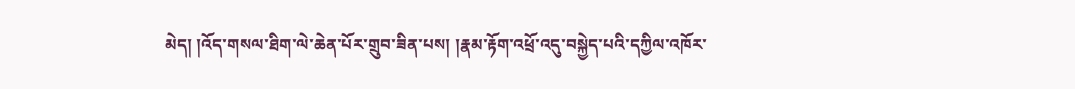མེད། །འོད་གསལ་ཐིག་ལེ་ཆེན་པོར་གྲུབ་ཟིན་པས། །རྣམ་རྟོག་འཕྲོ་འདུ་བསྐྱེད་པའི་དཀྱིལ་འཁོར་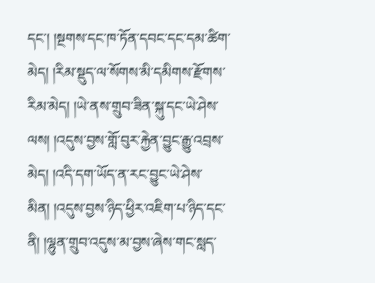དང་། །སྔགས་དང་ཁ་ཏོན་དབང་དང་དམ་ཚིག་མེད། །རིམ་སྡུད་ལ་སོགས་མི་དམིགས་རྫོགས་རིམ་མེད། །ཡེ་ནས་གྲུབ་ཟིན་སྐུ་དང་ཡེ་ཤེས་ལས། །འདུས་བྱས་གློ་བུར་རྐྱེན་བྱུང་རྒྱུ་འབྲས་མེད། །འདི་དག་ཡོད་ན་རང་བྱུང་ཡེ་ཤེས་མིན། །འདུས་བྱས་ཉིད་ཕྱིར་འཇིག་པ་ཉིད་དང་ནི། །ལྷུན་གྲུབ་འདུས་མ་བྱས་ཞེས་གང་སླད་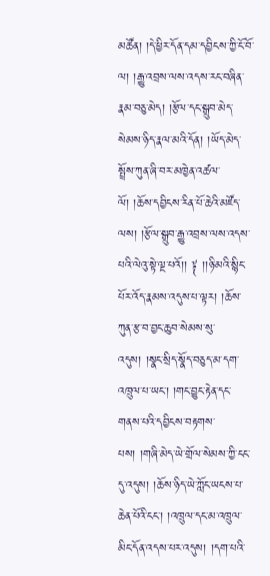མཚོན། །དེ་ཕྱིར་དོན་དམ་དབྱིངས་ཀྱི་ངོ་བོ་ལ། །རྒྱུ་འབྲས་ལས་འདས་རང་བཞིན་རྣམ་བཅུ་མེད། །རྩོལ་དང་སྒྲུབ་མེད་སེམས་ཉིད་རྣལ་མའི་དོན། །ཡོད་མེད་སྤྲོས་ཀུན་ཞི་བར་མཁྱེན་འཚལ་ལོ། །ཆོས་དབྱིངས་རིན་པོ་ཆེའི་མཛོད་ལས། །རྩོལ་སྒྲུབ་རྒྱུ་འབྲས་ལས་འདས་པའི་ལེའུ་སྟེ་ལྔ་པའོ།། ༈ །།ཉི་མའི་སྙིང་པོར་འོད་རྣམས་འདུས་པ་ལྟར། །ཆོས་ཀུན་རྩ་བ་བྱང་ཆུབ་སེམས་སུ་འདུས། །སྣང་སྲིད་སྣོད་བཅུད་མ་དག་འཁྲུལ་པ་ཡང་། །གང་བྱུང་རྟེན་དང་གནས་པའི་དབྱིངས་བརྟགས་པས། །གཞི་མེད་ཡེ་གྲོལ་སེམས་ཀྱི་ངང་དུ་འདུས། །ཆོས་ཉིད་ཡེ་ཀློང་ཡངས་པ་ཆེན་པོའི་ངང་། །འཁྲུལ་དང་མ་འཁྲུལ་མིང་དོན་འདས་པར་འདུས། །དག་པའི་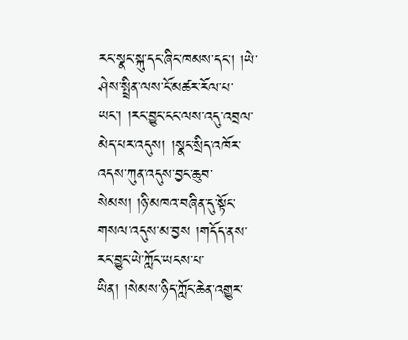རང་སྣང་སྐུ་དང་ཞིང་ཁམས་དང་། །ཡེ་ཤེས་སྤྲིན་ལས་ངོ་མཚར་རོལ་པ་ཡང་། །རང་བྱུང་ངང་ལས་འདུ་འབྲལ་མེད་པར་འདུས། །སྣང་སྲིད་འཁོར་འདས་ཀུན་འདུས་བྱང་ཆུབ་སེམས། །ཉི་མཁའ་བཞིན་དུ་སྟོང་གསལ་འདུས་མ་བྱས །གདོད་ནས་རང་བྱུང་ཡེ་ཀློང་ཡངས་པ་ཡིན། །སེམས་ཉིད་ཀློང་ཆེན་འགྱུར་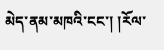མེད་ནམ་མཁའི་ངང་། །རོལ་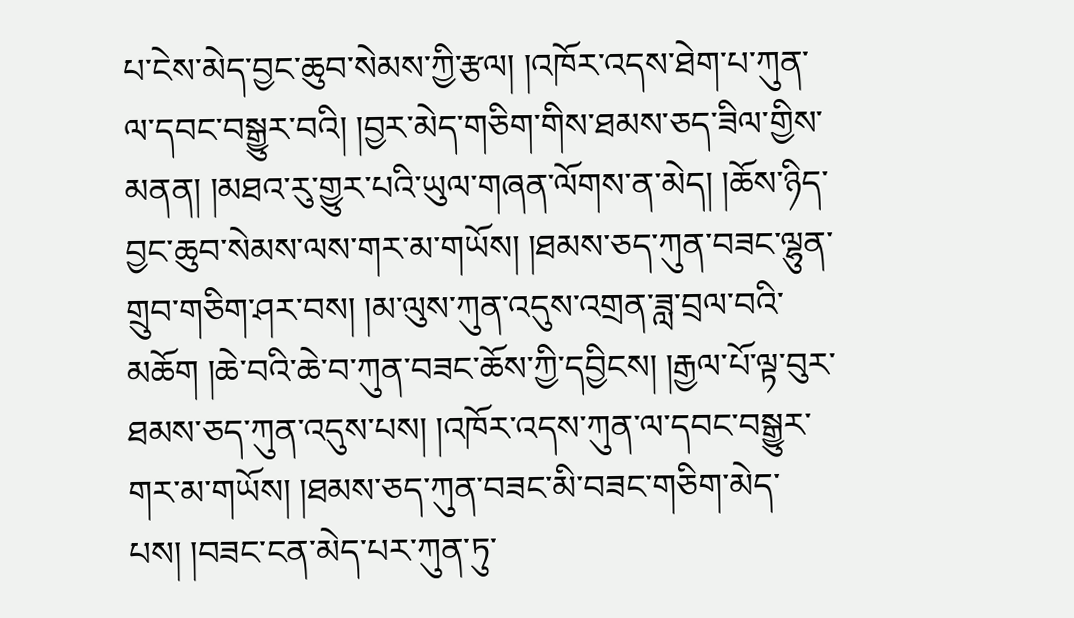པ་ངེས་མེད་བྱང་ཆུབ་སེམས་ཀྱི་རྩལ། །འཁོར་འདས་ཐེག་པ་ཀུན་ལ་དབང་བསྒྱུར་བའི། །བྱར་མེད་གཅིག་གིས་ཐམས་ཅད་ཟིལ་གྱིས་མནན། །མཐའ་རུ་གྱུར་པའི་ཡུལ་གཞན་ལོགས་ན་མེད། །ཆོས་ཉིད་བྱང་ཆུབ་སེམས་ལས་གར་མ་གཡོས། །ཐམས་ཅད་ཀུན་བཟང་ལྷུན་གྲུབ་གཅིག་ཤར་བས། །མ་ལུས་ཀུན་འདུས་འགྲན་ཟླ་བྲལ་བའི་མཆོག །ཆེ་བའི་ཆེ་བ་ཀུན་བཟང་ཆོས་ཀྱི་དབྱིངས། །རྒྱལ་པོ་ལྟ་བུར་ཐམས་ཅད་ཀུན་འདུས་པས། །འཁོར་འདས་ཀུན་ལ་དབང་བསྒྱུར་གར་མ་གཡོས། །ཐམས་ཅད་ཀུན་བཟང་མི་བཟང་གཅིག་མེད་པས། །བཟང་ངན་མེད་པར་ཀུན་ཏུ་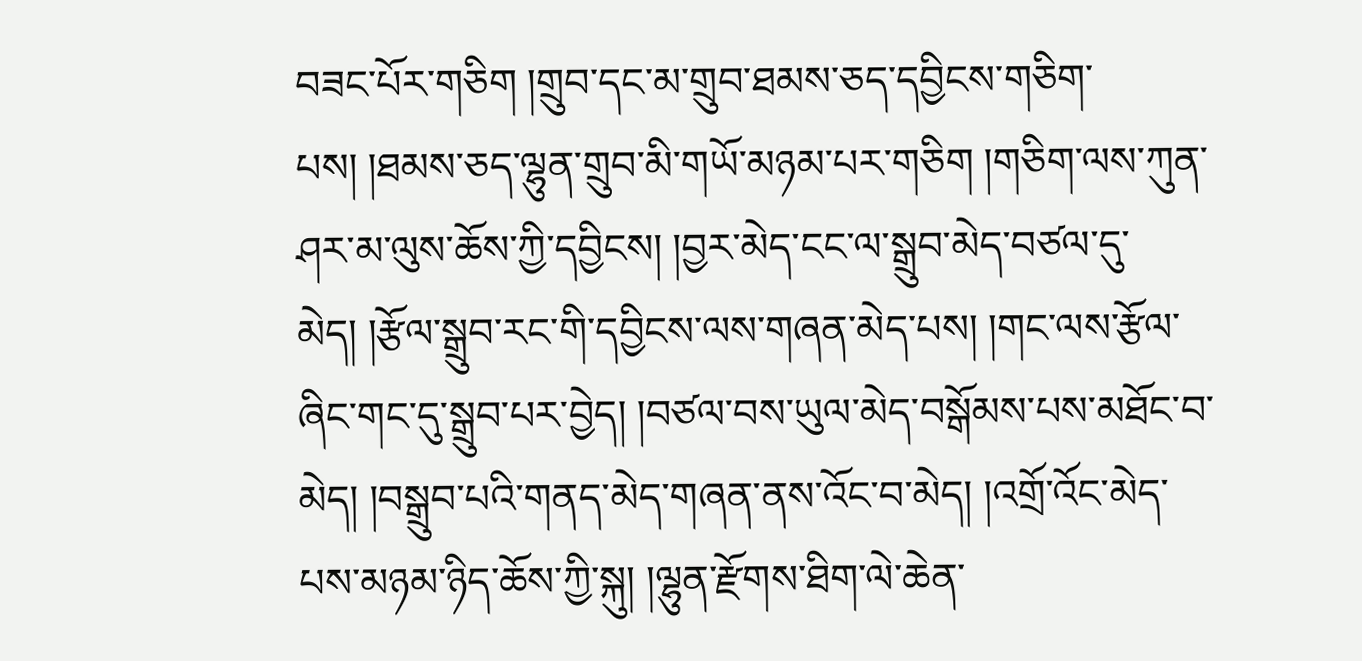བཟང་པོར་གཅིག །གྲུབ་དང་མ་གྲུབ་ཐམས་ཅད་དབྱིངས་གཅིག་པས། །ཐམས་ཅད་ལྷུན་གྲུབ་མི་གཡོ་མཉམ་པར་གཅིག །གཅིག་ལས་ཀུན་ཤར་མ་ལུས་ཆོས་ཀྱི་དབྱིངས། །བྱར་མེད་ངང་ལ་སྒྲུབ་མེད་བཙལ་དུ་མེད། །རྩོལ་སྒྲུབ་རང་གི་དབྱིངས་ལས་གཞན་མེད་པས། །གང་ལས་རྩོལ་ཞིང་གང་དུ་སྒྲུབ་པར་བྱེད། །བཙལ་བས་ཡུལ་མེད་བསྒོམས་པས་མཐོང་བ་མེད། །བསྒྲུབ་པའི་གནད་མེད་གཞན་ནས་འོང་བ་མེད། །འགྲོ་འོང་མེད་པས་མཉམ་ཉིད་ཆོས་ཀྱི་སྐུ། །ལྷུན་རྫོགས་ཐིག་ལེ་ཆེན་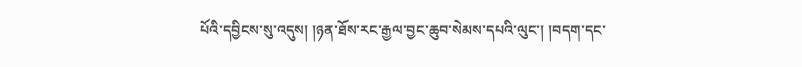པོའི་དབྱིངས་སུ་འདུས། །ཉན་ཐོས་རང་རྒྱལ་བྱང་ཆུབ་སེམས་དཔའི་ལུང་། །བདག་དང་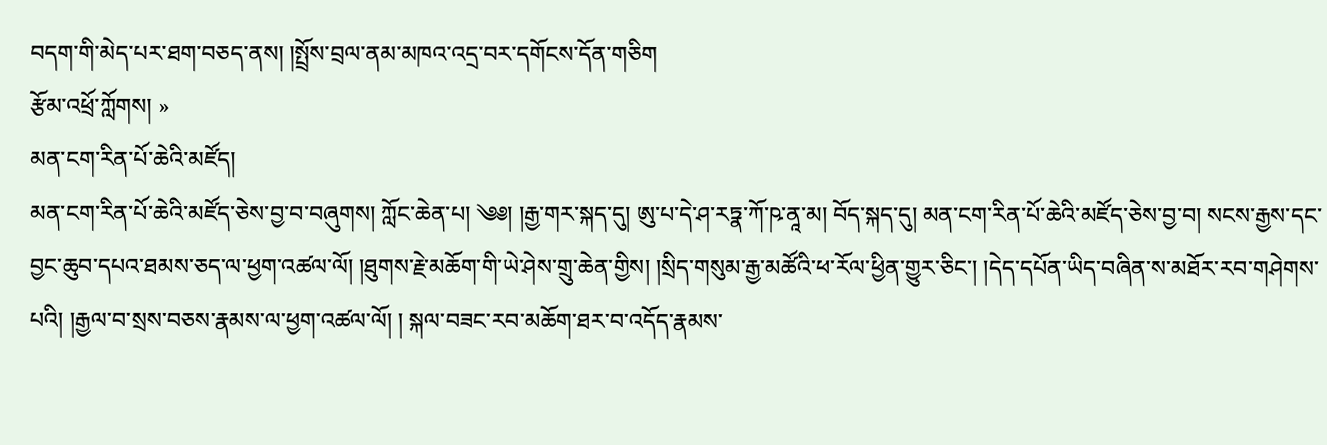བདག་གི་མེད་པར་ཐག་བཅད་ནས། །སྤྲོས་བྲལ་ནམ་མཁའ་འདྲ་བར་དགོངས་དོན་གཅིག
རྩོམ་འཕྲོ་ཀློགས། »
མན་ངག་རིན་པོ་ཆེའི་མཛོད།
མན་ངག་རིན་པོ་ཆེའི་མཛོད་ཅེས་བྱ་བ་བཞུགས། ཀློང་ཆེན་པ། ༄༅། །རྒྱ་གར་སྐད་དུ། ཨུ་པ་དེ་ཤ་རཏྣ་ཀོ་ཥ་ནཱ་མ། བོད་སྐད་དུ། མན་ངག་རིན་པོ་ཆེའི་མཛོད་ཅེས་བྱ་བ། སངས་རྒྱས་དང་བྱང་ཆུབ་དཔའ་ཐམས་ཅད་ལ་ཕྱག་འཚལ་ལོ། །ཐུགས་རྗེ་མཆོག་གི་ཡེ་ཤེས་གྲུ་ཆེན་གྱིས། །སྲིད་གསུམ་རྒྱ་མཚོའི་ཕ་རོལ་ཕྱིན་གྱུར་ཅིང་། །དེད་དཔོན་ཡིད་བཞིན་ས་མཐོར་རབ་གཤེགས་པའི། །རྒྱལ་བ་སྲས་བཅས་རྣམས་ལ་ཕྱག་འཚལ་ལོ། ། སྐལ་བཟང་རབ་མཆོག་ཐར་བ་འདོད་རྣམས་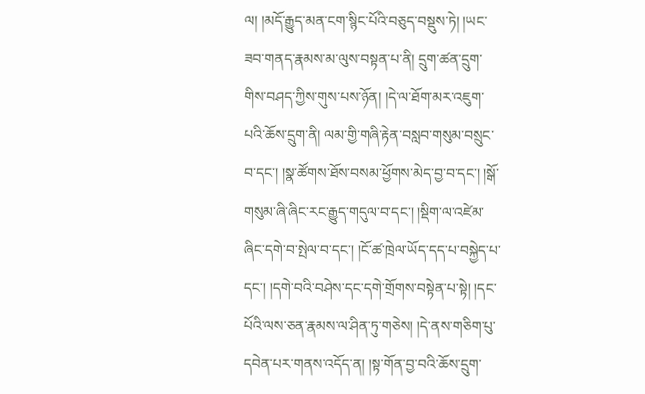ལ། །མདོ་རྒྱུད་མན་ངག་སྙིང་པོའི་བཅུད་བསྡུས་ཏེ། །ཡང་ཟབ་གནད་རྣམས་མ་ལུས་བསྟན་པ་ནི། དྲུག་ཚན་དྲུག་གིས་བཤད་ཀྱིས་གུས་པས་ཉོན། །དེ་ལ་ཐོག་མར་འཇུག་པའི་ཆོས་དྲུག་ནི། ལམ་གྱི་གཞི་རྟེན་བསླབ་གསུམ་བསྲུང་བ་དང་། །སྣ་ཚོགས་ཐོས་བསམ་ཕྱོགས་མེད་བྱ་བ་དང་། །སྒོ་གསུམ་ཞི་ཞིང་རང་རྒྱུད་གདུལ་བ་དང་། །སྡིག་ལ་འཛེམ་ཞིང་དགེ་བ་སྤེལ་བ་དང་། །ངོ་ཚ་ཁྲེལ་ཡོད་དད་པ་བསྐྱེད་པ་དང་། །དགེ་བའི་བཤེས་དང་དགེ་གྲོགས་བསྟེན་པ་སྟེ། །དང་པོའི་ལས་ཅན་རྣམས་ལ་ཤིན་ཏུ་གཅེས། །དེ་ནས་གཅིག་པུ་དབེན་པར་གནས་འདོད་ན། །སྟ་གོན་བྱ་བའི་ཆོས་དྲུག་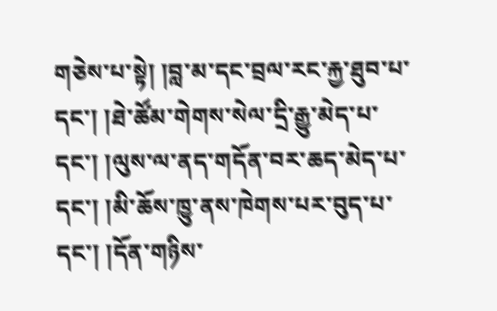གཅེས་པ་སྟེ། །བླ་མ་དང་བྲལ་རང་རྐྱ་ཐུབ་པ་དང་། །ཐེ་ཚོམ་གེགས་སེལ་དྲི་རྒྱུ་མེད་པ་དང་། །ལུས་ལ་ནད་གདོན་བར་ཆད་མེད་པ་དང་། །མི་ཆོས་ཁྱུ་ནས་ཁེགས་པར་བུད་པ་དང་། །དོན་གཉིས་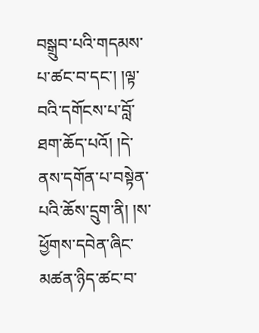བསྒྲུབ་པའི་གདམས་པ་ཚང་བ་དང་། །ལྟ་བའི་དགོངས་པ་བློ་ཐག་ཆོད་པའོ། །དེ་ནས་དགོན་པ་བསྟེན་པའི་ཆོས་དྲུག་ནི། །ས་ཕྱོགས་དབེན་ཞིང་མཚན་ཉིད་ཚང་བ་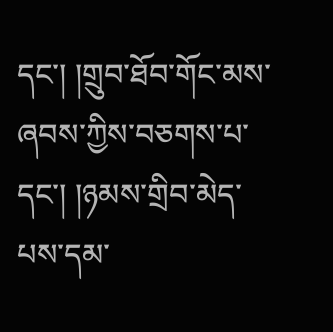དང་། །གྲུབ་ཐོབ་གོང་མས་ཞབས་ཀྱིས་བཅགས་པ་དང་། །ཉམས་གྲིབ་མེད་པས་དམ་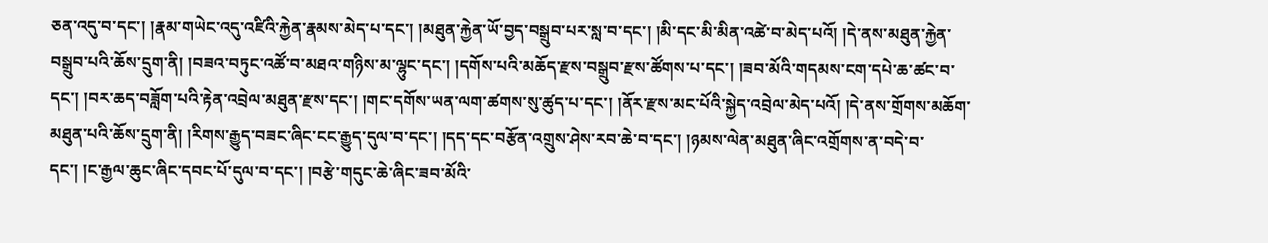ཅན་འདུ་བ་དང་། །རྣམ་གཡེང་འདུ་འཛིའི་རྐྱེན་རྣམས་མེད་པ་དང་། །མཐུན་རྐྱེན་ཡོ་བྱད་བསྒྲུབ་པར་སླ་བ་དང་། །མི་དང་མི་མིན་འཚེ་བ་མེད་པའོ། །དེ་ནས་མཐུན་རྐྱེན་བསྒྲུབ་པའི་ཆོས་དྲུག་ནི། །བཟའ་བཏུང་འཚོ་བ་མཐའ་གཉིས་མ་ལྷུང་དང་། །དགོས་པའི་མཆོད་རྫས་བསྒྲུབ་རྫས་ཚོགས་པ་དང་། །ཟབ་མོའི་གདམས་ངག་དཔེ་ཆ་ཚང་བ་དང་། །བར་ཆད་བཟློག་པའི་རྟེན་འབྲེལ་མཐུན་རྫས་དང་། །གང་དགོས་ཡན་ལག་ཚགས་སུ་ཚུད་པ་དང་། །ནོར་རྫས་མང་པོའི་སྐྱེད་འབྲེལ་མེད་པའོ། །དེ་ནས་གྲོགས་མཆོག་མཐུན་པའི་ཆོས་དྲུག་ནི། །རིགས་རྒྱུད་བཟང་ཞིང་ངང་རྒྱུད་དུལ་བ་དང་། །དད་དང་བརྩོན་འགྲུས་ཤེས་རབ་ཆེ་བ་དང་། །ཉམས་ལེན་མཐུན་ཞིང་འགྲོགས་ན་བདེ་བ་དང་། །ང་རྒྱལ་ཆུང་ཞིང་དབང་པོ་དུལ་བ་དང་། །བརྩེ་གདུང་ཆེ་ཞིང་ཟབ་མོའི་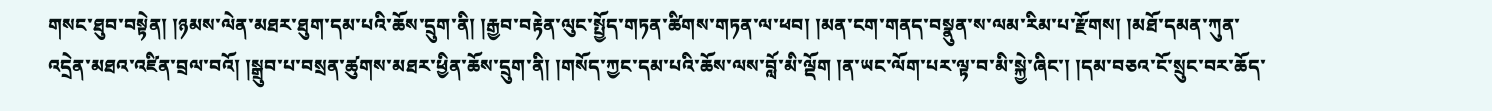གསང་ཐུབ་བསྟེན། །ཉམས་ལེན་མཐར་ཐུག་དམ་པའི་ཆོས་དྲུག་ནི། །རྒྱབ་བརྟེན་ལུང་སྤྱོད་གཏན་ཚིགས་གཏན་ལ་ཕབ། །མན་ངག་གནད་བསྣུན་ས་ལམ་རིམ་པ་རྫོགས། །མཐོ་དམན་ཀུན་འདྲེན་མཐའ་འཛིན་བྲལ་བའོ། །སྒྲུབ་པ་བསྲན་ཚུགས་མཐར་ཕྱིན་ཆོས་དྲུག་ནི། །གསོད་ཀྱང་དམ་པའི་ཆོས་ལས་བློ་མི་ལྡོག །ན་ཡང་ལོག་པར་ལྟ་བ་མི་སྐྱེ་ཞིང་། །དམ་བཅའ་ངོ་སྲུང་བར་ཆོད་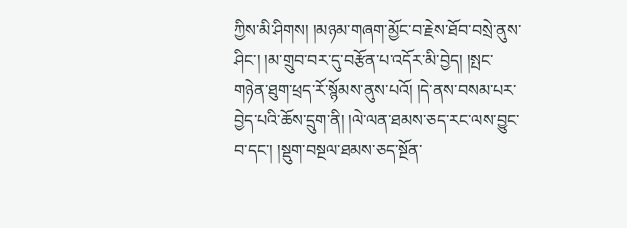ཀྱིས་མི་ཤིགས། །མཉམ་གཞག་མྱོང་བ་རྗེས་ཐོབ་བསྲེ་ནུས་ཤིང་། །མ་གྲུབ་བར་དུ་བརྩོན་པ་འདོར་མི་བྱེད། །སྤང་གཉེན་ཐུག་ཕྲད་རོ་སྙོམས་ནུས་པའོ། །དེ་ནས་བསམ་པར་བྱེད་པའི་ཆོས་དྲུག་ནི། །ལེ་ལན་ཐམས་ཅད་རང་ལས་བྱུང་བ་དང་། །སྡུག་བསྔལ་ཐམས་ཅད་སྔོན་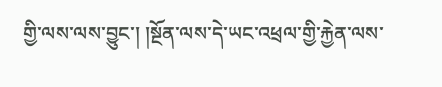གྱི་ལས་ལས་བྱུང་། །སྔོན་ལས་དེ་ཡང་འཕྲལ་གྱི་རྐྱེན་ལས་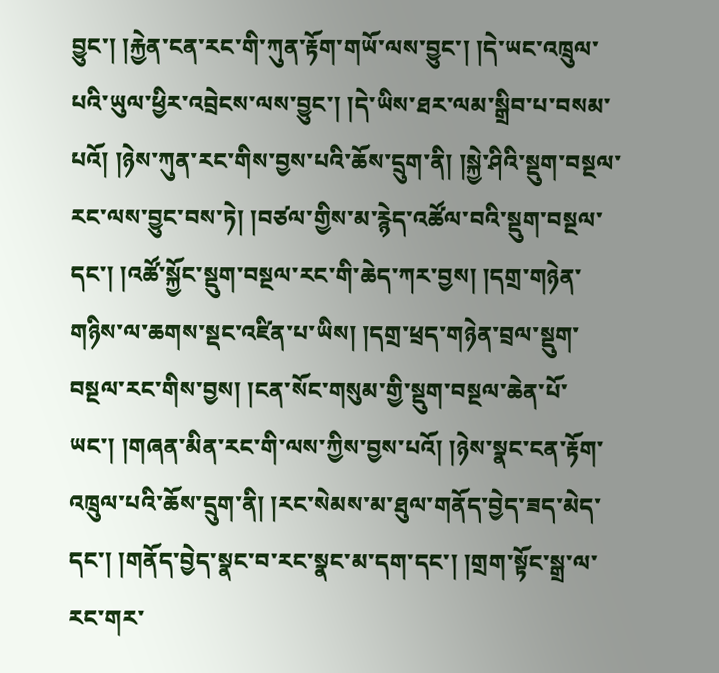བྱུང་། །རྐྱེན་ངན་རང་གི་ཀུན་རྟོག་གཡོ་ལས་བྱུང་། །དེ་ཡང་འཁྲུལ་པའི་ཡུལ་ཕྱིར་འབྲེངས་ལས་བྱུང་། །དེ་ཡིས་ཐར་ལམ་སྒྲིབ་པ་བསམ་པའོ། །ཉེས་ཀུན་རང་གིས་བྱས་པའི་ཆོས་དྲུག་ནི། །སྐྱེ་ཤིའི་སྡུག་བསྔལ་རང་ལས་བྱུང་བས་ཏེ། །བཙལ་གྱིས་མ་རྙེད་འཚོལ་བའི་སྡུག་བསྔལ་དང་། །འཚོ་སྐྱོང་སྡུག་བསྔལ་རང་གི་ཆེད་ཀར་བྱས། །དགྲ་གཉེན་གཉིས་ལ་ཆགས་སྡང་འཛིན་པ་ཡིས། །དགྲ་ཕྲད་གཉེན་བྲལ་སྡུག་བསྔལ་རང་གིས་བྱས། །ངན་སོང་གསུམ་གྱི་སྡུག་བསྔལ་ཆེན་པོ་ཡང་། །གཞན་མིན་རང་གི་ལས་ཀྱིས་བྱས་པའོ། །ཉེས་སྣང་ངན་རྟོག་འཁྲུལ་པའི་ཆོས་དྲུག་ནི། །རང་སེམས་མ་ཐུལ་གནོད་བྱེད་ཟད་མེད་དང་། །གནོད་བྱེད་སྣང་བ་རང་སྣང་མ་དག་དང་། །གྲག་སྟོང་སྒྲ་ལ་རང་གར་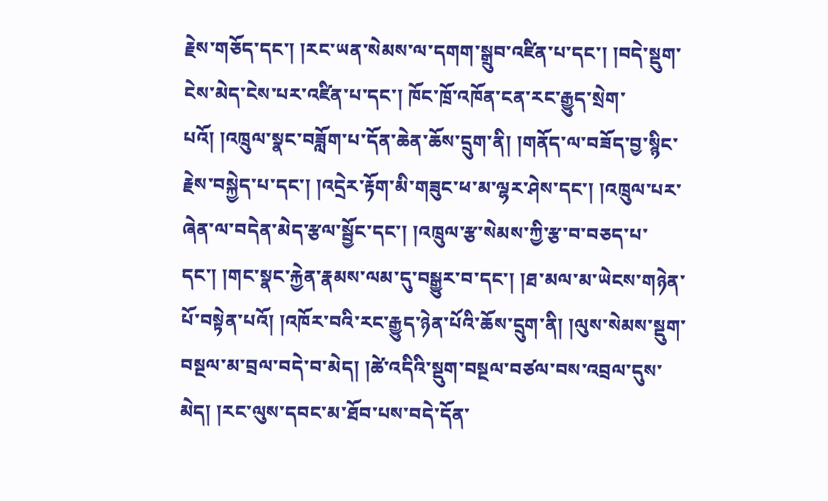རྗེས་གཅོད་དང་། །རང་ཡན་སེམས་ལ་དགག་སྒྲུབ་འཛིན་པ་དང་། །བདེ་སྡུག་ངེས་མེད་ངེས་པར་འཛིན་པ་དང་། ཁོང་ཁྲོ་འཁོན་ངན་རང་རྒྱུད་སྲེག་པའོ། །འཁྲུལ་སྣང་བཟློག་པ་དོན་ཆེན་ཆོས་དྲུག་ནི། །གནོད་ལ་བཟོད་བྱ་སྙིང་རྗེས་བསྐྱེད་པ་དང་། །འདྲེར་རྟོག་མི་གཟུང་ཕ་མ་ལྷར་ཤེས་དང་། །འཁྲུལ་པར་ཞེན་ལ་བདེན་མེད་རྩལ་སྦྱོང་དང་། །འཁྲུལ་རྩ་སེམས་ཀྱི་རྩ་བ་བཅད་པ་དང་། །གང་སྣང་རྐྱེན་རྣམས་ལམ་དུ་བསྒྱུར་བ་དང་། །ཐ་མལ་མ་ཡེངས་གཉེན་པོ་བསྟེན་པའོ། །འཁོར་བའི་རང་རྒྱུད་ཉེན་པོའི་ཆོས་དྲུག་ནི། །ལུས་སེམས་སྡུག་བསྔལ་མ་བྲལ་བདེ་བ་མེད། །ཚེ་འདིའི་སྡུག་བསྔལ་བཙལ་བས་འབྲལ་དུས་མེད། །རང་ལུས་དབང་མ་ཐོབ་པས་བདེ་དོན་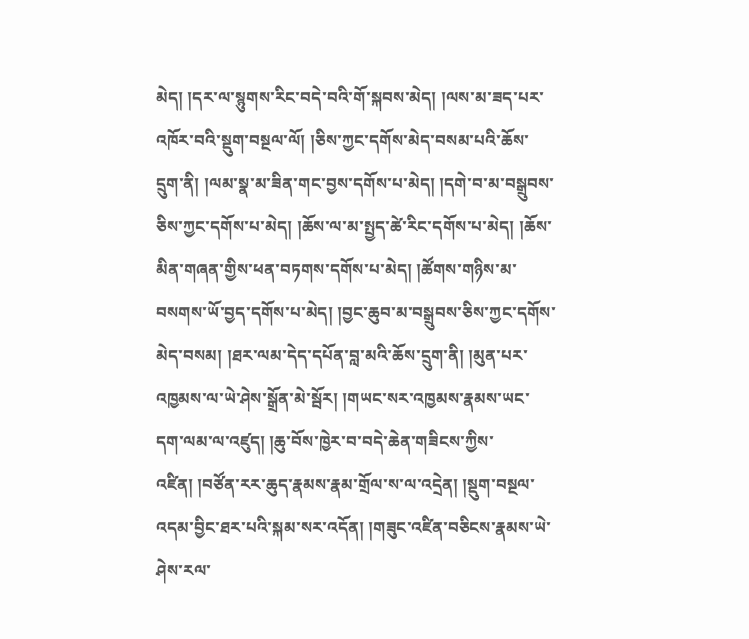མེད། །དར་ལ་སྙུགས་རིང་བདེ་བའི་གོ་སྐབས་མེད། །ལས་མ་ཟད་པར་འཁོར་བའི་སྡུག་བསྔལ་ལོ། །ཅིས་ཀྱང་དགོས་མེད་བསམ་པའི་ཆོས་དྲུག་ནི། །ལམ་སྣ་མ་ཟིན་གང་བྱས་དགོས་པ་མེད། །དགེ་བ་མ་བསྒྲུབས་ཅིས་ཀྱང་དགོས་པ་མེད། །ཆོས་ལ་མ་སྤྱད་ཚེ་རིང་དགོས་པ་མེད། །ཆོས་མིན་གཞན་གྱིས་ཕན་བཏགས་དགོས་པ་མེད། །ཚོགས་གཉིས་མ་བསགས་ཡོ་བྱད་དགོས་པ་མེད། །བྱང་ཆུབ་མ་བསྒྲུབས་ཅིས་ཀྱང་དགོས་མེད་བསམ། །ཐར་ལམ་དེད་དཔོན་བླ་མའི་ཆོས་དྲུག་ནི། །མུན་པར་འཁྱམས་ལ་ཡེ་ཤེས་སྒྲོན་མེ་སྦོར། །གཡང་སར་འཁྱམས་རྣམས་ཡང་དག་ལམ་ལ་འཛུད། །ཆུ་བོས་ཁྱེར་བ་བདེ་ཆེན་གཟིངས་ཀྱིས་འཛིན། །བཙོན་རར་ཆུད་རྣམས་རྣམ་གྲོལ་ས་ལ་འདྲེན། །སྡུག་བསྔལ་འདམ་བྱིང་ཐར་པའི་སྐམ་སར་འདོན། །གཟུང་འཛིན་བཅིངས་རྣམས་ཡེ་ཤེས་རལ་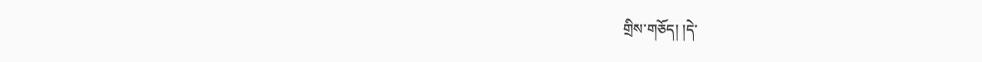གྲིས་གཅོད། །དེ་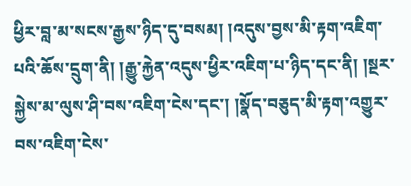ཕྱིར་བླ་མ་སངས་རྒྱས་ཉིད་དུ་བསམ། །འདུས་བྱས་མི་རྟག་འཇིག་པའི་ཆོས་དྲུག་ནི། །རྒྱུ་རྐྱེན་འདུས་ཕྱིར་འཇིག་པ་ཉིད་དང་ནི། །སྔར་སྐྱེས་མ་ལུས་ཤི་བས་འཇིག་ངེས་དང་། །སྣོད་བཅུད་མི་རྟག་འགྱུར་བས་འཇིག་ངེས་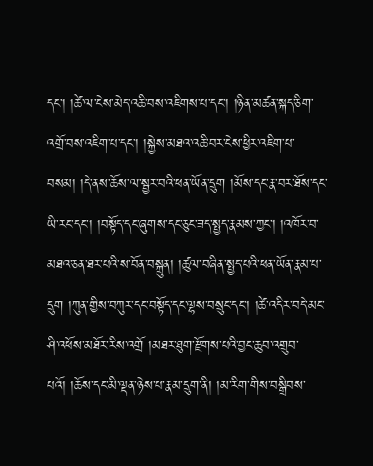དང་། །ཚེ་ལ་ངེས་མེད་འཆི་བས་འཇིགས་པ་དང་། །ཉིན་མཚན་སྐད་ཅིག་འགྲོ་བས་འཇིག་པ་དང་། །སྐྱེས་མཐའ་འཆི་བར་ངེས་ཕྱིར་འཇིག་པ་བསམ། །དེ་ནས་ཆོས་ལ་སྦྱར་བའི་ཕན་ཡོན་དྲུག །མོས་དང་རྣ་བར་ཐོས་དང་ཡི་རང་དང་། །བསྟོད་དང་ཞུགས་དང་ཅུང་ཟད་སྤྱད་རྣམས་ཀྱང་། །འཁོར་བ་མཐའ་ཅན་ཐར་པའི་ས་བོན་བསྐྲུན། །ཚུལ་བཞིན་སྤྱད་པའི་ཕན་ཡོན་རྣམ་པ་དྲུག །ཀུན་གྱིས་བཀུར་དང་བསྟོད་དང་ལྷས་བསྲུང་དང་། །ཚེ་འདིར་བདེ་མང་ཤི་འཕོས་མཐོར་རིས་འགྲོ །མཐར་ཐུག་རྫོགས་པའི་བྱང་ཆུབ་འགྲུབ་པའོ། །ཆོས་དང་མི་ལྡན་ཉེས་པ་རྣམ་དྲུག་ནི། །མ་རིག་གིས་བསྒྲིབས་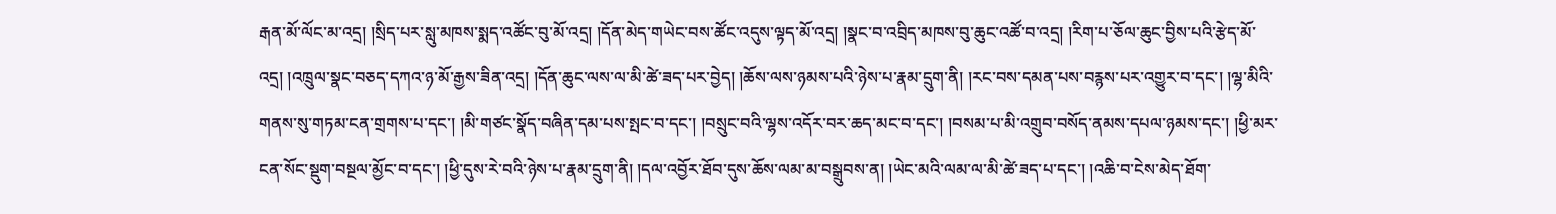རྒན་མོ་ལོང་མ་འདྲ། །སྲིད་པར་སླུ་མཁས་སྨད་འཚོང་བུ་མོ་འདྲ། །དོན་མེད་གཡེང་བས་ཚོང་འདུས་ལྟད་མོ་འདྲ། །སྣང་བ་འབྲིད་མཁས་བུ་ཆུང་འཚོ་བ་འདྲ། །རིག་པ་ཅོལ་ཆུང་བྱིས་པའི་རྩེད་མོ་འདྲ། །འཁྲུལ་སྣང་བཅད་དཀའ་ཉ་མོ་རྒྱས་ཟིན་འདྲ། །དོན་ཆུང་ལས་ལ་མི་ཚེ་ཟད་པར་བྱེད། །ཆོས་ལས་ཉམས་པའི་ཉེས་པ་རྣམ་དྲུག་ནི། །རང་བས་དམན་པས་བརྙས་པར་འགྱུར་བ་དང་། །ལྷ་མིའི་གནས་སུ་གཏམ་ངན་གྲགས་པ་དང་། །མི་གཙང་སྣོད་བཞིན་དམ་པས་སྤང་བ་དང་། །བསྲུང་བའི་ལྷས་འདོར་བར་ཆད་མང་བ་དང་། །བསམ་པ་མི་འགྲུབ་བསོད་ནམས་དཔལ་ཉམས་དང་། །ཕྱི་མར་ངན་སོང་སྡུག་བསྔལ་མྱོང་བ་དང་། །ཕྱི་དུས་རེ་བའི་ཉེས་པ་རྣམ་དྲུག་ནི། །དལ་འབྱོར་ཐོབ་དུས་ཆོས་ལམ་མ་བསྒྲུབས་ན། །ཡེང་མའི་ལམ་ལ་མི་ཚེ་ཟད་པ་དང་། །འཆི་བ་ངེས་མེད་ཐོག་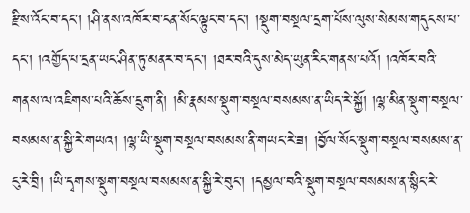རྫིས་འོང་བ་དང་། །ཤི་ནས་འཁོར་བ་ངན་སོང་ལྟུང་བ་དང་། །སྡུག་བསྔལ་དྲག་པོས་ལུས་སེམས་གདུངས་པ་དང་། །འགྱོད་པ་དྲན་ཡང་ཤིན་ཏུ་མནར་བ་དང་། །ཐར་བའི་དུས་མེད་ཡུན་རིང་གནས་པའོ། །འཁོར་བའི་གནས་ལ་འཇིགས་པའི་ཆོས་དྲུག་ནི། །མི་རྣམས་སྡུག་བསྔལ་བསམས་ན་ཡིད་རེ་སྐྱོ། །ལྷ་མིན་སྡུག་བསྔལ་བསམས་ན་སྐྱི་རེ་གཡའ། །ལྷ་ཡི་སྡུག་བསྔལ་བསམས་ནི་གཡང་རེ་ཟ། །བྱོལ་སོང་སྡུག་བསྔལ་བསམས་ན་ངུ་རེ་བྲི། །ཡི་དྭགས་སྡུག་བསྔལ་བསམས་ན་སྐྱི་རེ་བུང་། །དམྱལ་བའི་སྡུག་བསྔལ་བསམས་ན་སྙིང་རེ་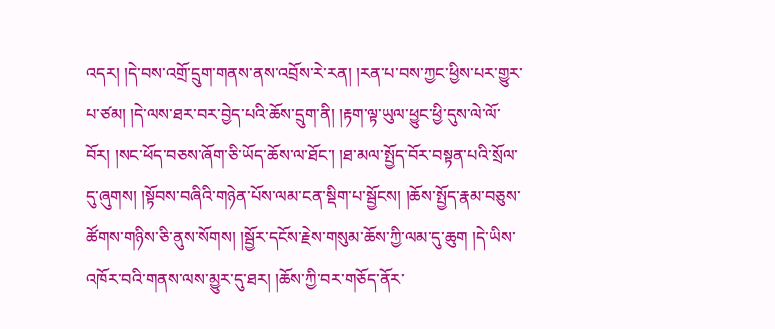འདར། །དེ་བས་འགྲོ་དྲུག་གནས་ནས་འབྲོས་རེ་རན། །རན་པ་བས་ཀྱང་ཕྱིས་པར་གྱུར་པ་ཙམ། །དེ་ལས་ཐར་བར་བྱེད་པའི་ཆོས་དྲུག་ནི། །རྟག་ལྟ་ཡུལ་ཕྱུང་ཕྱི་དུས་ལེ་ལོ་བོར། །སང་ཕོད་བཅས་ཞོག་ཅི་ཡོད་ཆོས་ལ་ཐོང་། །ཐ་མལ་སྤྱོད་བོར་བསྟན་པའི་སྲོལ་དུ་ཞུགས། །སྟོབས་བཞིའི་གཉེན་པོས་ལམ་ངན་སྡིག་པ་སྦྱོངས། །ཆོས་སྤྱོད་རྣམ་བཅུས་ཚོགས་གཉིས་ཅི་ནུས་སོགས། །སྦྱོར་དངོས་རྗེས་གསུམ་ཆོས་ཀྱི་ལམ་དུ་ཆུག །དེ་ཡིས་འཁོར་བའི་གནས་ལས་མྱུར་དུ་ཐར། །ཆོས་ཀྱི་བར་གཅོད་ནོར་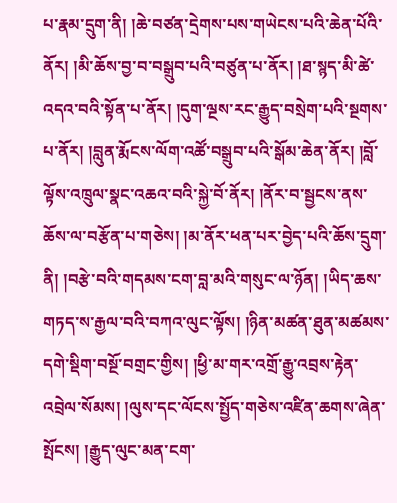པ་རྣམ་དྲུག་ནི། །ཆེ་བཙན་དྲེགས་པས་གཡེངས་པའི་ཆེན་པོའི་ནོར། །མི་ཆོས་བྱ་བ་བསྒྲུབ་པའི་བཙུན་པ་ནོར། །ཐ་སྙད་མི་ཚེ་འདའ་བའི་སྟོན་པ་ནོར། །དུག་ལྔས་རང་རྒྱུད་བསྲེག་པའི་སྔགས་པ་ནོར། །བླུན་རྨོངས་ལོག་འཚོ་བསྒྲུབ་པའི་སྒོམ་ཆེན་ནོར། །བློ་ལྟོས་འཁྲུལ་སྣང་འཆའ་བའི་སྐྱེ་བོ་ནོར། །ནོར་བ་སྦྱངས་ནས་ཆོས་ལ་བརྩོན་པ་གཅེས། །མ་ནོར་ཕན་པར་བྱེད་པའི་ཆོས་དྲུག་ནི། །བརྩེ་བའི་གདམས་ངག་བླ་མའི་གསུང་ལ་ཉོན། །ཡིད་ཆས་གཏད་ས་རྒྱལ་བའི་བཀའ་ལུང་ལྟོས། །ཉིན་མཚན་ཐུན་མཚམས་དགེ་སྡིག་བསྔོ་བགྲང་གྱིས། །ཕྱི་མ་གར་འགྲོ་རྒྱུ་འབྲས་རྟེན་འབྲེལ་སོམས། །ལུས་དང་ལོངས་སྤྱོད་གཅེས་འཛིན་ཆགས་ཞེན་སྤོངས། །རྒྱུད་ལུང་མན་ངག་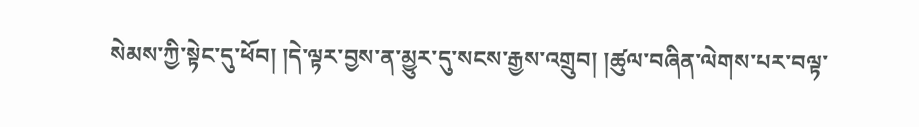སེམས་ཀྱི་སྟེང་དུ་ཕོབ། །དེ་ལྟར་བྱས་ན་མྱུར་དུ་སངས་རྒྱས་འགྲུབ། །ཚུལ་བཞིན་ལེགས་པར་བལྟ་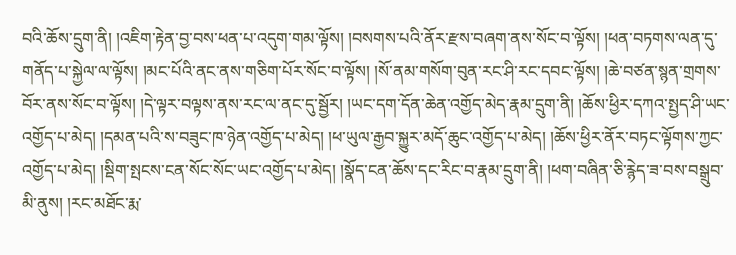བའི་ཆོས་དྲུག་ནི། །འཇིག་རྟེན་བྱ་བས་ཕན་པ་འདུག་གམ་ལྟོས། །བསགས་པའི་ནོར་རྫས་བཞག་ནས་སོང་བ་ལྟོས། །ཕན་བཏགས་ལན་དུ་གནོད་པ་སྐྱེལ་ལ་ལྟོས། །མང་པོའི་ནང་ནས་གཅིག་པོར་སོང་བ་ལྟོས། །སོ་ནམ་གསོག་བུན་རང་ཤི་རང་དབང་ལྟོས། །ཆེ་བཙན་སྙན་གྲགས་བོར་ནས་སོང་བ་ལྟོས། །དེ་ལྟར་བལྟས་ནས་རང་ལ་ནང་དུ་སྦྱོར། །ཡང་དག་དོན་ཆེན་འགྱོད་མེད་རྣམ་དྲུག་ནི། །ཆོས་ཕྱིར་དཀའ་སྤྱད་ཤི་ཡང་འགྱོད་པ་མེད། །དམན་པའི་ས་བཟུང་ཁ་ཉེན་འགྱོད་པ་མེད། །ཕ་ཡུལ་རྒྱབ་སྐྱུར་མདོ་ཆུང་འགྱོད་པ་མེད། །ཆོས་ཕྱིར་ནོར་བཏང་ལྟོགས་ཀྱང་འགྱོད་པ་མེད། །སྡིག་སྤངས་ངན་སོང་སོང་ཡང་འགྱོད་པ་མེད། །སྣོད་ངན་ཆོས་དང་རིང་བ་རྣམ་དྲུག་ནི། །ཕག་བཞིན་ཅི་རྙེད་ཟ་བས་བསྒྲུབ་མི་ནུས། །རང་མཐོང་རྨ་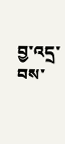བྱ་འདྲ་བས་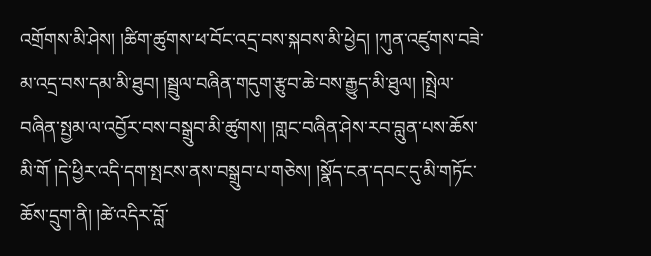འགྲོགས་མི་ཤེས། །ཚིག་ཚུགས་ཕ་བོང་འདྲ་བས་སྐབས་མི་ཕྱེད། །ཀུན་འཛུགས་བཟེ་མ་འདྲ་བས་དམ་མི་ཐུབ། །སྦྲུལ་བཞིན་གདུག་རྩུབ་ཆེ་བས་རྒྱུད་མི་ཐུལ། །སྤྲེལ་བཞིན་སྤྱམ་ལ་འབྱོར་བས་བསྒྲུབ་མི་ཚུགས། །གླང་བཞིན་ཤེས་རབ་བླུན་པས་ཆོས་མི་གོ །དེ་ཕྱིར་འདི་དག་སྤངས་ནས་བསྒྲུབ་པ་གཅེས། །སྣོད་ངན་དབང་དུ་མི་གཏོང་ཆོས་དྲུག་ནི། །ཚེ་འདིར་བློ་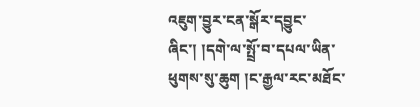འཇུག་བྱུར་ངན་སྒོར་དབྱུང་ཞིང་། །དགེ་ལ་སྤྲོ་བ་དཔལ་ཡིན་ཕུགས་སུ་ཆུག །ང་རྒྱལ་རང་མཐོང་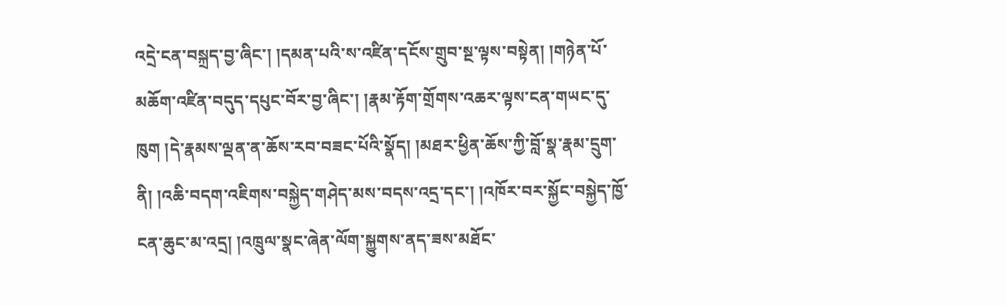འདྲེ་ངན་བསྐྲད་བྱ་ཞིང་། །དམན་པའི་ས་འཛིན་དངོས་གྲུབ་སྔ་ལྟས་བསྟེན། །གཉེན་པོ་མཆོག་འཛིན་བདུད་དཔུང་བོར་བྱ་ཞིང་། །རྣམ་རྟོག་གྲོགས་འཆར་ལྟས་ངན་གཡང་དུ་ཁུག །དེ་རྣམས་ལྡན་ན་ཆོས་རབ་བཟང་པོའི་སྣོད། །མཐར་ཕྱིན་ཆོས་ཀྱི་བློ་སྣ་རྣམ་དྲུག་ནི། །འཆི་བདག་འཇིགས་བསྐྱེད་གཤེད་མས་བདས་འདྲ་དང་། །འཁོར་བར་སྐྱོང་བསྐྱེད་ཁྱོ་ངན་ཆུང་མ་འདྲ། །འཁྲུལ་སྣང་ཞེན་ལོག་སྐྱུགས་ནད་ཟས་མཐོང་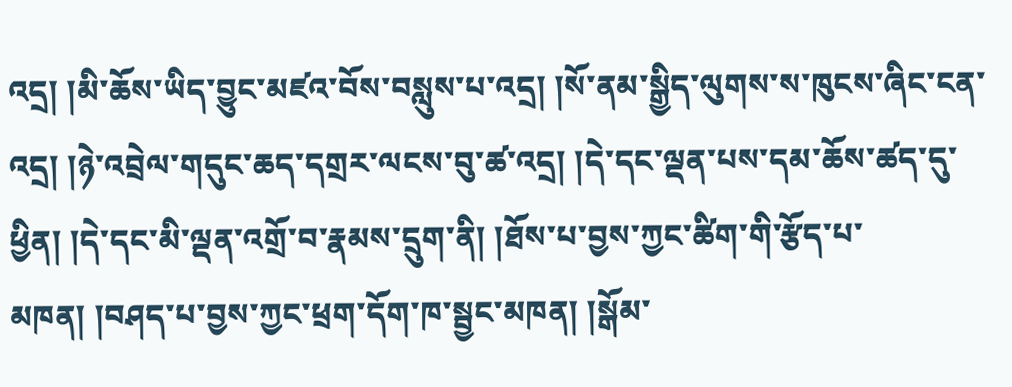འདྲ། །མི་ཆོས་ཡིད་བྱུང་མཛའ་བོས་བསླུས་པ་འདྲ། །སོ་ནམ་སྒྱིད་ལུགས་ས་ཁུངས་ཞིང་ངན་འདྲ། །ཉེ་འབྲེལ་གདུང་ཆད་དགྲར་ལངས་བུ་ཚ་འདྲ། །དེ་དང་ལྡན་པས་དམ་ཆོས་ཚད་དུ་ཕྱིན། །དེ་དང་མི་ལྡན་འགྲོ་བ་རྣམས་དྲུག་ནི། །ཐོས་པ་བྱས་ཀྱང་ཚིག་གི་རྩོད་པ་མཁན། །བཤད་པ་བྱས་ཀྱང་ཕྲག་དོག་ཁ་སྦྱང་མཁན། །སྒོམ་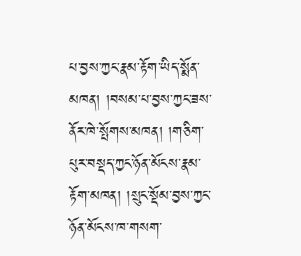པ་བྱས་ཀྱང་རྣམ་རྟོག་ཡིད་སྨོན་མཁན། །བསམ་པ་བྱས་ཀྱང་ཟས་ནོར་ཁེ་སྤོགས་མཁན། །གཅིག་པུར་བསྡད་ཀྱང་ཉོན་མོངས་རྣམ་རྟོག་མཁན། །སྲུང་སྡོམ་བྱས་ཀྱང་ཉོན་མོངས་ཁ་གསག་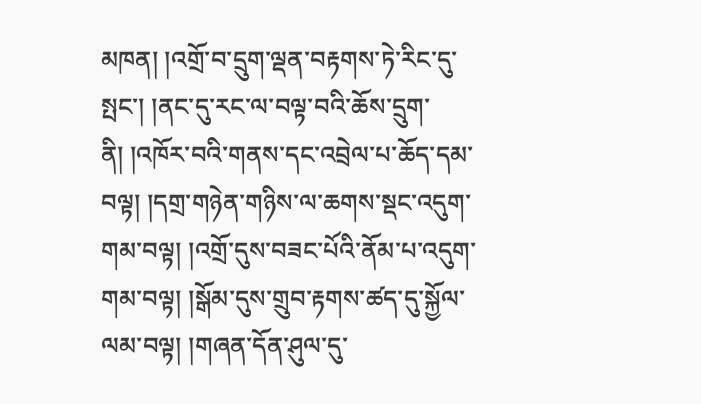མཁན། །འགྲོ་བ་དྲུག་ལྡན་བརྟགས་ཏེ་རིང་དུ་སྤང་། །ནང་དུ་རང་ལ་བལྟ་བའི་ཆོས་དྲུག་ནི། །འཁོར་བའི་གནས་དང་འབྲེལ་པ་ཆོད་དམ་བལྟ། །དགྲ་གཉེན་གཉིས་ལ་ཆགས་སྡང་འདུག་གམ་བལྟ། །འགྲོ་དུས་བཟང་པོའི་ནོམ་པ་འདུག་གམ་བལྟ། །སྒོམ་དུས་གྲུབ་རྟགས་ཚད་དུ་སྐྱོལ་ལམ་བལྟ། །གཞན་དོན་ཤུལ་དུ་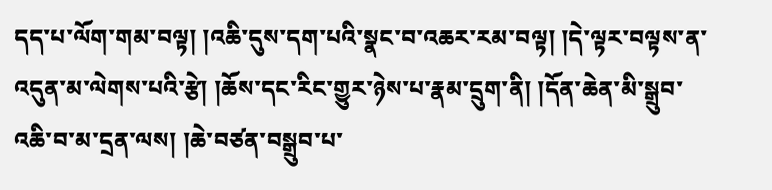དད་པ་ལོག་གམ་བལྟ། །འཆི་དུས་དག་པའི་སྣང་བ་འཆར་རམ་བལྟ། །དེ་ལྟར་བལྟས་ན་འདུན་མ་ལེགས་པའི་རྩེ། །ཆོས་དང་རིང་གྱུར་ཉེས་པ་རྣམ་དྲུག་ནི། །དོན་ཆེན་མི་སྒྲུབ་འཆི་བ་མ་དྲན་ལས། །ཆེ་བཙན་བསྒྲུབ་པ་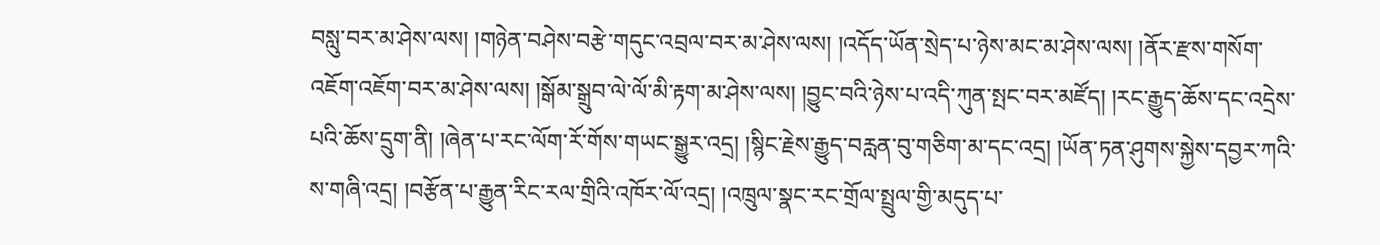བསླུ་བར་མ་ཤེས་ལས། །གཉེན་བཤེས་བརྩེ་གདུང་འབྲལ་བར་མ་ཤེས་ལས། །འདོད་ཡོན་སྲེད་པ་ཉེས་མང་མ་ཤེས་ལས། །ནོར་རྫས་གསོག་འཇོག་འཇོག་བར་མ་ཤེས་ལས། །སྒོམ་སྒྲུབ་ལེ་ལོ་མི་རྟག་མ་ཤེས་ལས། །བྱུང་བའི་ཉེས་པ་འདི་ཀུན་སྤང་བར་མཛོད། །རང་རྒྱུད་ཆོས་དང་འདྲེས་པའི་ཆོས་དྲུག་ནི། །ཞེན་པ་རང་ལོག་རོ་གོས་གཡང་སྒྱུར་འདྲ། །སྙིང་རྗེས་རྒྱུད་བརླན་བུ་གཅིག་མ་དང་འདྲ། །ཡོན་ཏན་ཤུགས་སྐྱེས་དབྱར་ཀའི་ས་གཞི་འདྲ། །བརྩོན་པ་རྒྱུན་རིང་རལ་གྲིའི་འཁོར་ལོ་འདྲ། །འཁྲུལ་སྣང་རང་གྲོལ་སྤྲུལ་གྱི་མདུད་པ་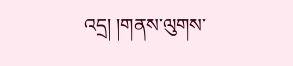འདྲ། །གནས་ལུགས་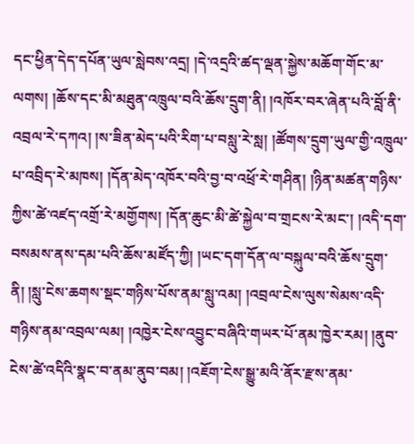དང་ཕྱིན་དེད་དཔོན་ཡུལ་སླེབས་འདྲ། །དེ་འདྲའི་ཚད་ལྡན་སྐྱེས་མཆོག་གོང་མ་ལགས། །ཆོས་དང་མི་མཐུན་འཁྲུལ་བའི་ཆོས་དྲུག་ནི། །འཁོར་བར་ཞེན་པའི་བློ་ནི་འབྲལ་རེ་དཀའ། །ས་ཟིན་མེད་པའི་རིག་པ་བསླུ་རེ་སླ། །ཚོགས་དྲུག་ཡུལ་གྱི་འཁྲུལ་པ་འབྲིད་རེ་མཁས། །དོན་མེད་འཁོར་བའི་བྱ་བ་འཕྲོ་རེ་གཤིན། །ཉིན་མཚན་གཉིས་ཀྱིས་ཚེ་འཛད་འགྲོ་རེ་མགྱོགས། །དོན་ཆུང་མི་ཚེ་སྐྱེལ་བ་གྲངས་རེ་མང་། །འདི་དག་བསམས་ནས་དམ་པའི་ཆོས་མཛོད་ཀྱི། །ཡང་དག་དོན་ལ་བསྐུལ་བའི་ཆོས་དྲུག་ནི། །སླུ་ངེས་ཆགས་སྡང་གཉིས་པོས་ནམ་སླུ་འམ། །འབྲལ་ངེས་ལུས་སེམས་འདི་གཉིས་ནམ་འབྲལ་ལམ། །འཁྱེར་ངེས་འབྱུང་བཞིའི་གཡར་པོ་ནམ་ཁྱེར་རམ། །ནུབ་ངེས་ཚེ་འདིའི་སྣང་བ་ནམ་ནུབ་བམ། །འཇོག་ངེས་སྒྱུ་མའི་ནོར་རྫས་ནམ་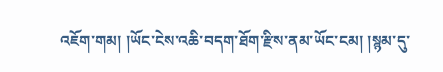འཇོག་གམ། །ཡོང་ངེས་འཆི་བདག་ཐོག་རྫིས་ནམ་ཡོང་ངམ། །སྙམ་དུ་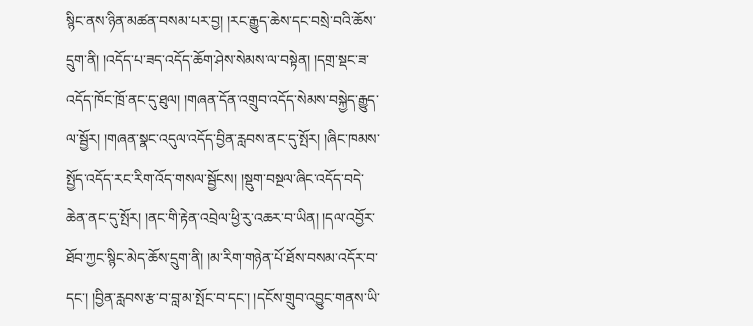སྙིང་ནས་ཉིན་མཚན་བསམ་པར་བྱ། །རང་རྒྱུད་ཆེས་དང་བསྲེ་བའི་ཆོས་དྲུག་ནི། །འདོད་པ་ཟད་འདོད་ཆོག་ཤེས་སེམས་ལ་བསྟེན། །དགྲ་སྡང་ཟ་འདོད་ཁོང་ཁྲོ་ནང་དུ་ཐུལ། །གཞན་དོན་འགྲུབ་འདོད་སེམས་བསྐྱེད་རྒྱུད་ལ་སྦྱོར། །གཞན་སྣང་འདུལ་འདོད་བྱིན་རླབས་ནང་དུ་སྤོར། །ཞིང་ཁམས་སྤྱོད་འདོད་རང་རིག་འོད་གསལ་སྦྱོངས། །སྡུག་བསྔལ་ཞིང་འདོད་བདེ་ཆེན་ནང་དུ་སྤོར། །ནང་གི་རྟེན་འབྲེལ་ཕྱི་རུ་འཆར་བ་ཡིན། །དལ་འབྱོར་ཐོབ་ཀྱང་སྙིང་མེད་ཆོས་དྲུག་ནི། །མ་རིག་གཉེན་པོ་ཐོས་བསམ་འདོར་བ་དང་། །བྱིན་རླབས་རྩ་བ་བླ་མ་སྤོང་བ་དང་། །དངོས་གྲུབ་འབྱུང་གནས་ཡི་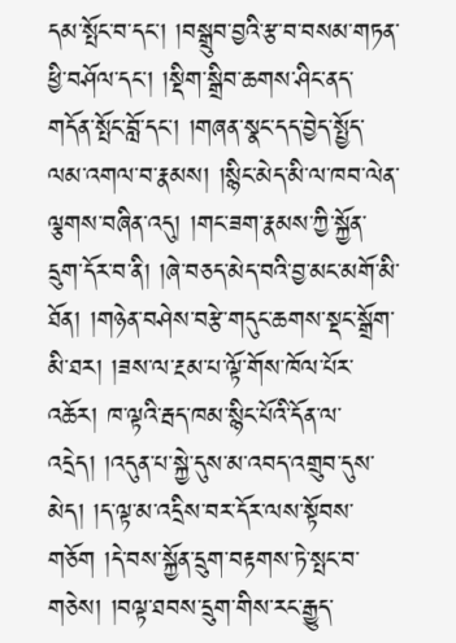དམ་སྤོང་བ་དང་། །བསྒྲུབ་བྱའི་རྩ་བ་བསམ་གཏན་ཕྱི་བཤོལ་དང་། །སྡིག་སྒྲིབ་ཆགས་ཤིང་ནད་གདོན་སྤོང་བློ་དང་། །གཞན་སྣང་དད་བྱེད་སྤྱོད་ལམ་འགལ་བ་རྣམས། །སྙིང་མེད་མི་ལ་ཁབ་ལེན་ལྕགས་བཞིན་འདུ། །གང་ཟག་རྣམས་ཀྱི་སྐྱོན་དྲུག་དོར་བ་ནི། །ཞེ་བཅད་མེད་བའི་བྱ་མང་མགོ་མི་ཐོན། །གཉེན་བཤེས་བརྩེ་གདུང་ཆགས་སྡང་སྒྲོག་མི་ཐར། །ཟས་ལ་རྔམ་པ་ལྟོ་གོས་ཁོལ་པོར་འཆོར། ཁ་ལྟའི་རྦད་ཁམ་སྙིང་པོའི་དོན་ལ་འདྲེད། །འདུན་པ་སྐྱེ་དུས་མ་འབད་འགྲུབ་དུས་མེད། །ད་ལྟ་མ་འདྲིས་བར་དོར་ལས་སྟོབས་གཅོག །དེ་བས་སྐྱོན་དྲུག་བརྟགས་ཏེ་སྤང་བ་གཅེས། །བལྟ་ཐབས་དྲུག་གིས་རང་རྒྱུད་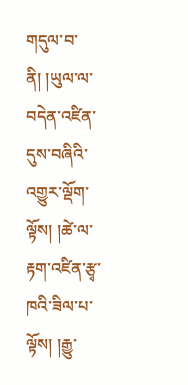གདུལ་བ་ནི། །ཡུལ་ལ་བདེན་འཛིན་དུས་བཞིའི་འགྱུར་ལྡོག་ལྟོས། །ཚེ་ལ་རྟག་འཛིན་རྩྭ་ཁའི་ཟིལ་པ་ལྟོས། །རྒྱུ་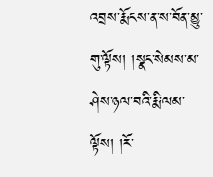འབྲས་རྨོངས་ན་ས་བོན་མྱུ་གུ་ལྟོས། །སྣང་སེམས་མ་ཤེས་ཉལ་བའི་རྨི་ལམ་ལྟོས། །རོ་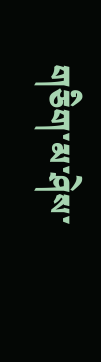གཅིག་མ་ཤེས་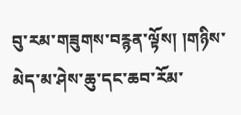བུ་རམ་གཟུགས་བརྙན་ལྟོས། །གཉིས་མེད་མ་ཤེས་ཆུ་དང་ཆབ་རོམ་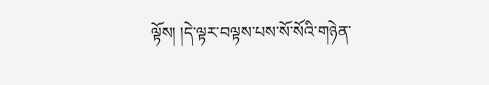ལྟོས། །དེ་ལྟར་བལྟས་པས་སོ་སོའི་གཉེན་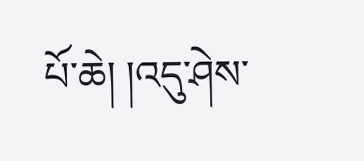པོ་ཆེ། །འདུ་ཤེས་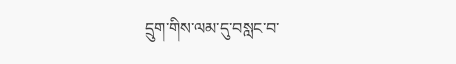དྲུག་གིས་ལམ་དུ་བསླང་བ་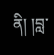ནི། །བླ་